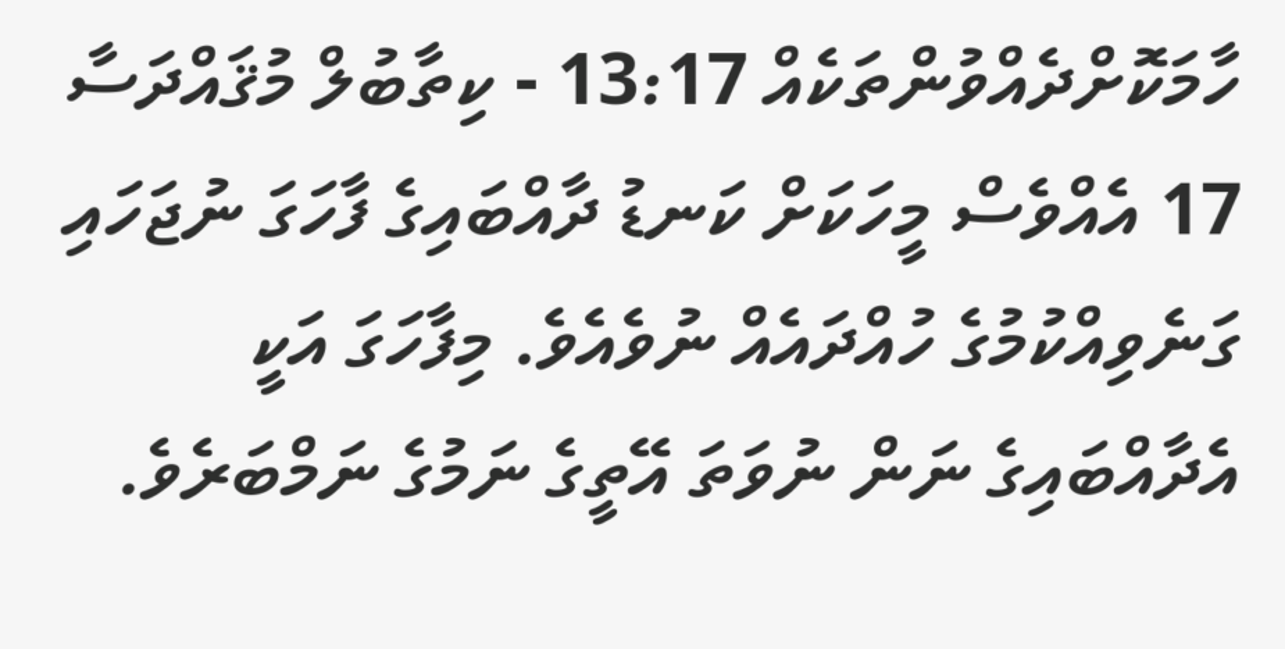ހާމަކޮށްދެއްވުންތަކެއް 13:17 - ކިތާބުލް މުޤައްދަސާ
17 އެއްވެސް މީހަކަށް ކަނޑު ދާއްބައިގެ ފާހަގަ ނުޖަހައި ގަނެވިއްކުމުގެ ހުއްދައެއް ނުވެއެވެ. މިފާހަގަ އަކީ އެދާއްބައިގެ ނަން ނުވަތަ އޭތީގެ ނަމުގެ ނަމްބަރެވެ.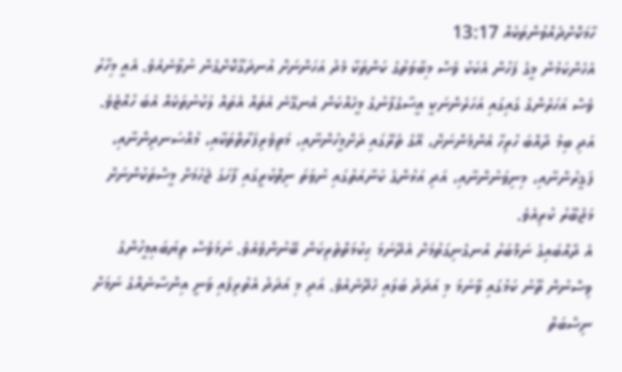ހާމަކޮށްދެއްވުންތަކެއް 13:17
އެހެންކަމުން މީގެ ފަހުން އެކަކު ވެސް މިބާވަތުގެ ކަންތަކާ މެދު އަހަންނަށް އުނދަގޫކޮށްގެން ނުވާނެއެވެ. އެއީ މިހާރު ވެސް އަހަރެންގެ ގައިގައި އަހަރެންނަކީ އީސާގެފާނުގެ މީހެއްކަން އެނގޭނެ އެތައް އެތައް ލަކުނުތަކެއް އެބަ ހުއްޓެވެ.
އަދި ބިމު ދާއްބަ ހުރިހާ އެންމެންނަށް، އޭގެ ތެރޭގައި ދަށްމީހުންނާއި، މަތިވެރިފަރާތްތަކާއި، މުއްސަނދިންނާއި، ފަޤީރުންނާއި، މިނިވަނުންނާއި، އަދި އަޅުންގެ ކަނާއަތުގައި ނުވަތަ ނިތްކުރީގައި ފާހަގަ ޖެހުމަށް މީސްތަކުންނަށް މަޖުބޫރު ކުރިއެވެ.
އެ ދާއްބައިގެ ނަމްބަރު އުނގެނިގަތުމަށް އެދޭނަމަ ޙިކުމަތްތެރިކަން ބޭނުންވެއެވެ. ނަމަވެސް ތިޔަބައިމީހުންގެ ވިސްނުން ތޫނު ކަމުގައި ވާނަމަ މި އަދަދު ބަލައި ހެދޭނެއެވެ. އަދި މި އަދަދު އެތުރިފައި ވަނީ އިންސާނެއްގެ ނަމަށް ނިސްބަތް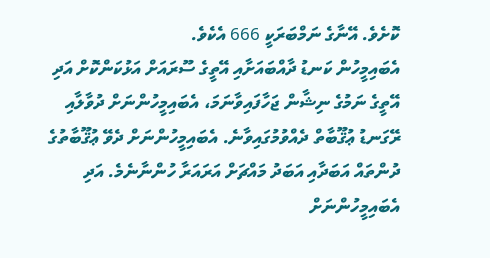ކޮށެވެ. އޭނާގެ ނަމްބަރަކީ 666 އެކެވެ.
އެބައިމީހުން ކަނޑު ދާއްބައަށާއި އޭތީގެ ސޫރައަށް އަޅުކަންކޮށް އަދި އޭތީގެ ނަމުގެ ނިޝާން ޖަހާފައިވާނަމަ، އެބައިމީހުންނަށް ދުވާލާއި ރޭގަނޑު ޢުޤޫބާތް ދެއްވުމުގައިވާނެ. އެބައިމީހުންނަށް ދެވޭ ޢުޤޫބާތުގެ ދުންތައް އަބަދާއި އަބަދު މައްޗަށް އަރައަރާ ހުންނާނެމެ. އަދި އެބައިމީހުންނަށް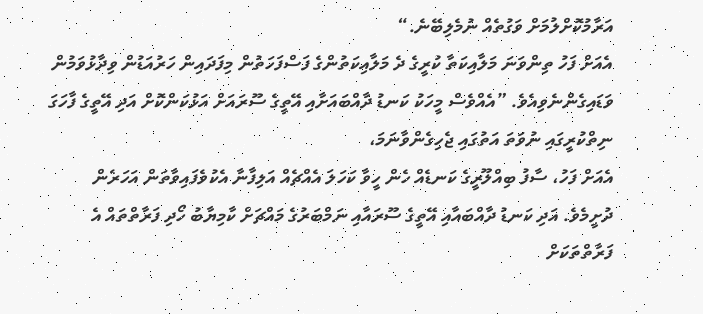އަރާމުކޮށްލުމަށް ވަގުތެއް ނުމެލިބޭނެ.“
އެއަށް ފަހު ތިންވަނަ މަލާއިކަތާ ކުރީގެ ދެ މަލާއިކަތުންގެ ފަސްފަހަތުން މިފަދައިން ހަރުއަޑުން ވިދާޅުވަމުން ވަޑައިގެންނެވިއެވެ. ”އެއްވެސް މީހަކު ކަނޑު ދާއްބައަށާއި އޭތީގެ ސޫރައަށް އަޅުކަންކޮށް އަދި އޭތީގެ ފާހަގަ ނިތްކުރީގައި ނުވަތަ އަތުގައި ޖެހިގެންވާނަމަ،
އެއަށް ފަހު، ސާފު ބިއްލޫރީގެ ކަނޑެއް ހެން ހީވާ ކަހަލަ އެއްޗެއް އަލިފާނާ އެކުވެފައިވާތަން އަހަރެން ދުށީމެވެ. އަދި ކަނޑު ދާއްބައާއި އޭތީގެ ސޫރައާއި ނަމްބަރުގެ މައްޗަށް ކާމިޔާބު ހޯދި ފަރާތްތައް އެ ފަރާތްތަކަށް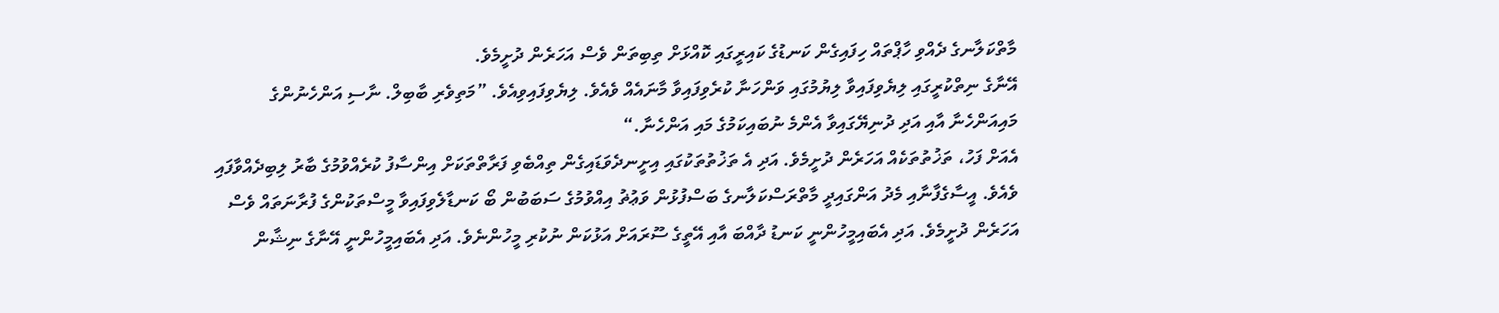މާތްކަލާނގެ ދެއްވި ހާޕްތައް ހިފައިގެން ކަނޑުގެ ކައިރީގައި ކޮއްޅަށް ތިބިތަން ވެސް އަހަރެން ދުށީމެވެ.
އޭނާގެ ނިތްކުރީގައި ލިޔެވިފައިވާ ލިޔުމުގައި ވަންހަނާ ކުރެވިފައިވާ މާނައެއް ވެއެވެ. ލިޔެވިފައިވިއެވެ. ”މަތިވެރި ބާބިލް. ނާސި އަންހެނުންގެ މައިއަންހެނާ އާއި އަދި ދުނިޔޭގައިވާ އެންމެ ނުބައިކަމުގެ މައި އަންހެނާ.“
އެއަށް ފަހު، ތަޚުތުތަކެއް އަހަރެން ދުށީމެވެ. އަދި އެ ތަޚުތުތަކުގައި އިށީނދެވަޑައިގެން ތިއްބެވި ފަރާތްތަކަށް އިންސާފު ކުރެއްވުމުގެ ބާރު ލިބިދެއްވާފައި ވެއެވެ. އީސާގެފާނާއި މެދު އަންގައިދީ މާތްރަސްކަލާނގެ ބަސްފުޅުން ވަޢުޡު އިއްވުމުގެ ސަބަބުން ބޯ ކަނޑާލެވިފައިވާ މީސްތަކުންގެ ފުރާނަތައް ވެސް އަހަރެން ދުށީމެވެ. އަދި އެބައިމީހުންނީ ކަނޑު ދާއްބަ އާއި އޭތީގެ ސޫރައަށް އަޅުކަން ނުކުރި މީހުންނެވެ. އަދި އެބައިމީހުންނީ އޭނާގެ ނިޝާން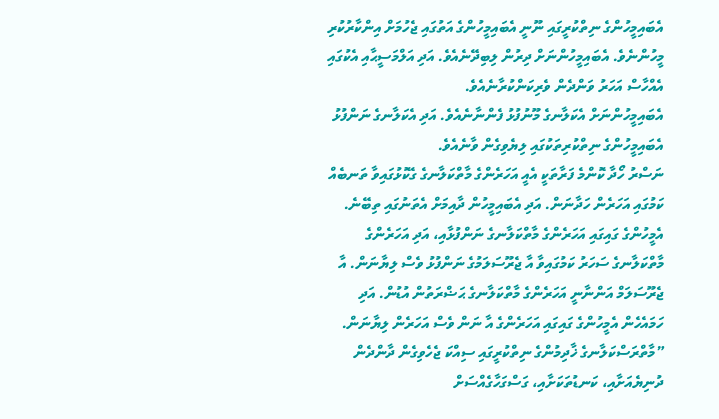އެބައިމީހުންގެ ނިތްކުރީގައި ނޫނީ އެބައިމީހުންގެ އަތުގައި ޖެހުމަށް އިންކާރުކުރި މީހުންނެވެ. އެބައިމީހުންނަށް ދިރުން ލިބިދޭނެއެވެ. އަދި އަލްމަސީޙާއި އެކުގައި އެއްހާސް އަހަރު ވަންދެން ވެރިކަންކުރާނެއެވެ.
އެބައިމީހުންނަށް އެކަލާނގެ މޫނުފުޅު ފެންނާނެއެވެ. އަދި އެކަލާނގެ ނަންފުޅު އެބައިމީހުންގެ ނިތްކުރިތަކުގައި ލިޔެވިގެން ވާނެއެވެ.
ނަސްރު ހޯދާ ކޮންމެ ފަރާތަކީ އެއީ އަހަރެންގެ މާތްކަލާނގެ ގެކޮޅުގައިވާ ތަނބެއް ކަމުގައި އަހަރެން ހަދާނަން. އަދި އެބައިމީހުން ދާއިމަށް އެތަނުގައި ތިބޭނެ. އެމީހުންގެ ގައިގައި އަހަރެންގެ މާތްކަލާނގެ ނަންފުޅާއި، އަދި އަހަރެންގެ މާތްކަލާނގެ ސަހަރު ކަމުގައިވާ އާ ޖެރޫސަލަމުގެ ނަންފުޅު ވެސް ލިޔާނަން. އާ ޖެރޫސަލަމް އަންނާނީ އަހަރެންގެ މާތްކަލާނގެ ޙަޟްރަތުން އުޑުން. އަދި ހަމައެހެން އެމީހުންގެ ގައިގައި އަހަރެންގެ އާ ނަން ވެސް އަހަރެން ލިޔާނަން.
”މާތްރަސްކަލާނގެ ޚާދިމުންގެ ނިތްކުރީގައި ސިއްކަ ޖެހެވިގެން ދާންދެން ދުނިޔެއަށާއި، ކަނޑުތަކަށާއި، ގަސްގަހާގެއްސަށް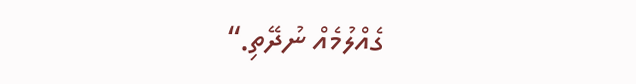ގެއްލުމެއް ނުދޭތި.“